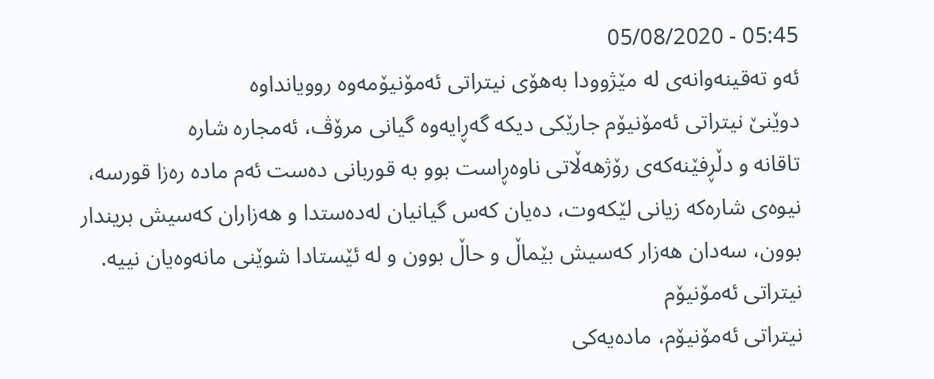05:45 - 05/08/2020
ئەو تەقینەوانەی لە مێژوودا بەهۆی نیتراتی ئەمۆنیۆمەوە روویانداوە
دوێنێ نیتراتی ئەمۆنیۆم جارێکی دیکە گەڕایەوە گیانی مرۆڤ، ئەمجارە شارە
تاقانە و دڵڕفێنەکەی رۆژهەڵاتی ناوەڕاست بوو بە قوربانی دەست ئەم مادە رەزا قورسە،
نیوەی شارەکە زیانی لێکەوت، دەیان کەس گیانیان لەدەستدا و هەزاران کەسیش بریندار
بوون، سەدان هەزار کەسیش بێماڵ و حاڵ بوون و لە ئێستادا شوێنی مانەوەیان نییە.
نیتراتی ئەمۆنیۆم
نیتراتی ئەمۆنیۆم، مادەیەكی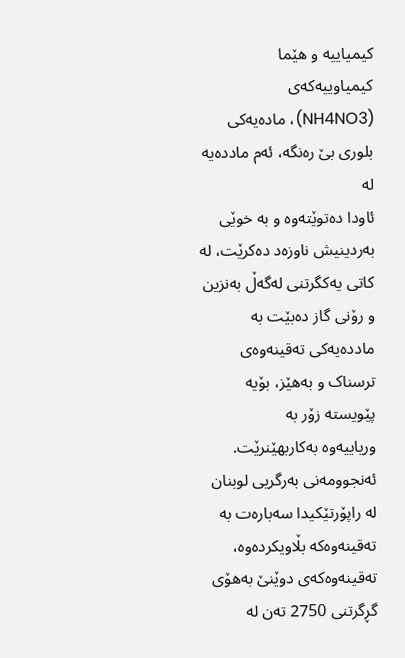كیمیاییە و هێما كیمیاوییەكەی
(NH4NO3)، مادەیەكی بلوری بێ رەنگە، ئەم ماددەیە لە
ئاودا دەتوێتەوە و بە خوێی بەردینیش ناوزەد دەكرێت، لە کاتی یەکگرتنی لەگەڵ بەنزین
و رۆنی گاز دەبێت بە ماددەیەکی تەقینەوەی ترسناک و بەهێز، بۆیە پێویستە زۆر بە
وریاییەوە بەکاربهێنرێت.
ئەنجوومەنی بەرگریی لوبنان لە راپۆرتێکیدا سەبارەت بە
تەقینەوەکە بڵاویکردەوە، تەقینەوەکەی دوێنێ بەهۆی گڕگرتنی 2750 تەن لە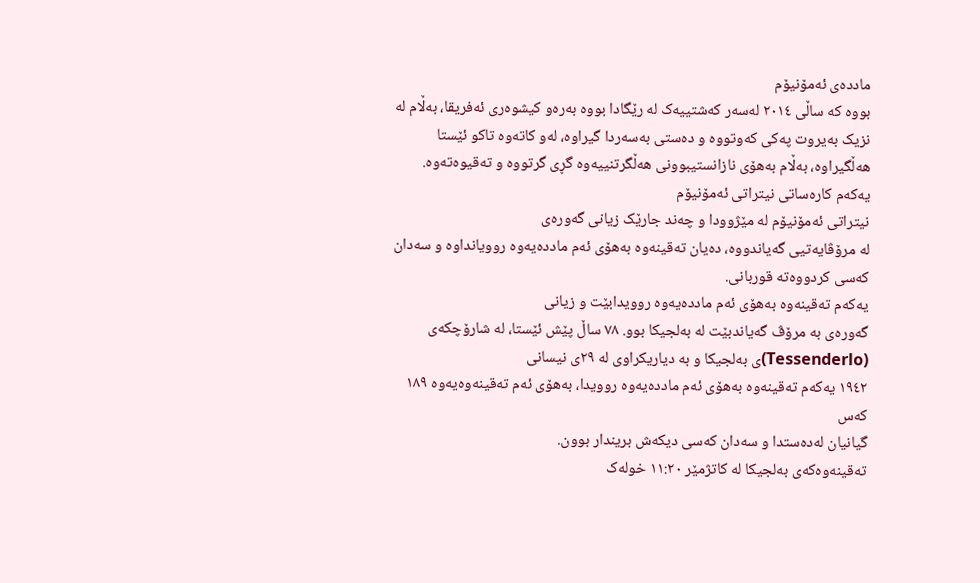ماددەی ئەمۆنیۆم
بووە کە ساڵی ٢٠١٤ لەسەر کەشتییەک لە رێگادا بووە بەرەو کیشوەری ئەفریقا، بەڵام لە
نزیک بەیروت پەکی کەوتووە و دەستی بەسەردا گیراوە، لەو کاتەوە تاکو ئێستا
هەڵگیراوە، بەڵام بەهۆی نازانستیبوونی هەڵگرتنییەوە گڕی گرتووە و تەقیوەتەوە.
یەکەم کارەساتی نیتراتی ئەمۆنیۆم
نیتراتی ئەمۆنیۆم لە مێژوودا و چەند جارێک زیانی گەورەی
لە مرۆڤایەتیی گەیاندووە، دەیان تەقینەوە بەهۆی ئەم ماددەیەوە روویانداوە و سەدان
کەسی کردووەتە قوربانی.
یەکەم تەقینەوە بەهۆی ئەم ماددەیەوە روویدابێت و زیانی
گەورەی بە مرۆڤ گەیاندبێت لە بەلجیکا بوو. ٧٨ ساڵ پێش ئێستا، لە شارۆچکەی (Tessenderlo)ی بەلجیکا و بە دیاریکراوی لە ٢٩ی نیسانی
١٩٤٢ یەکەم تەقینەوە بەهۆی ئەم ماددەیەوە روویدا، بەهۆی ئەم تەقینەوەیەوە ١٨٩ کەس
گیانیان لەدەستدا و سەدان کەسی دیکەش بریندار بوون.
تەقینەوەکەی بەلجیکا لە کاتژمێر ١١:٢٠ خولەک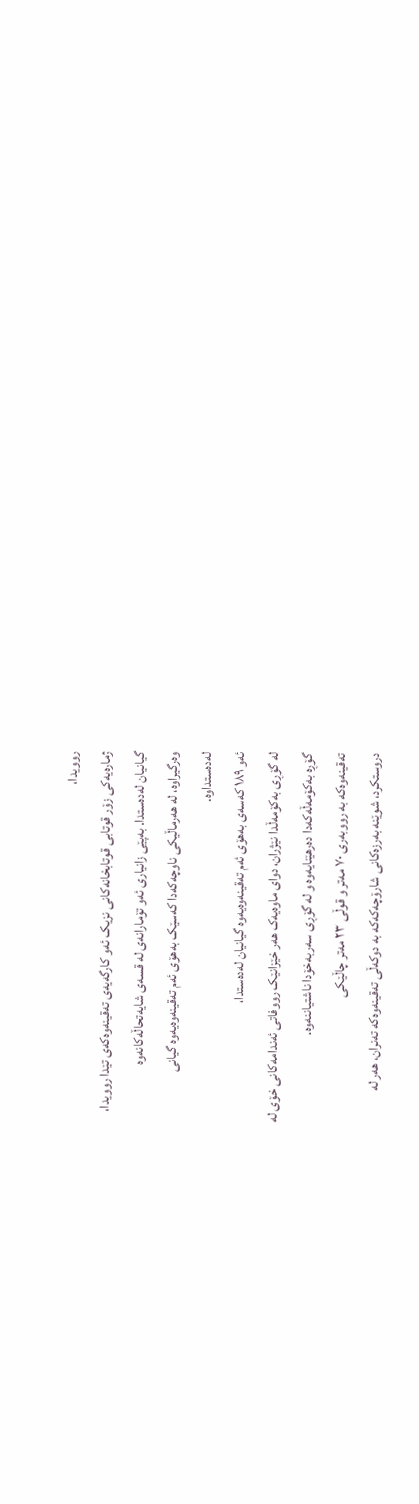روویدا،
ژمارەیەکی زۆر قوتابی قوتابخانەکانی نزیک ئەو کارگەیەی تەقینەوەکەی تێدا روویدا،
گیانیان لەدەستدا. بەپێی زانیاری ئەو تۆمارانەی لە قسەی شایەتحاڵەکانەوە
وەرگیراوە، لە هەرماڵیکی ناوچەکەدا کەسێک بەهۆی ئەم تەقینەوەیەوە گیانی
لەدەستداوە.
ئەو ١٨٩ کەسەی بەهۆی ئەم تەقینەوەیەوە گیانیان لەدەستدا،
لە گۆڕی بەکۆمەڵدا نێژران، دوای ماوەیەک هەر خێزانێک رووفاتی ئەندامەکانی خۆی لە
گۆڕە بەکۆمەڵەکەدا دەرهێنایەوە و لە گۆڕی سەربەخۆدا ناشتیاننەوە.
تەقینەوەکە بە رووبەری ٧٠ مەتر و قوڵی ٢٣ مەتر چاڵێکی
دروستکرد، شوێنە بەرزەکانی شارۆچەکەکە بە دوکەڵی تەقینەوەکە تەنران، هەر لە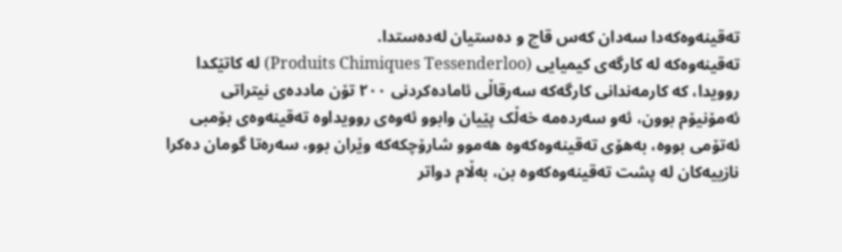تەقینەوەکەدا سەدان کەس قاچ و دەستیان لەدەستدا.
تەقینەوەکە لە کارگەی کیمیایی (Produits Chimiques Tessenderloo) لە کاتێکدا
روویدا، کە کارمەندانی کارگەکە سەرقاڵی ئامادەکردنی ٢٠٠ تۆن ماددەی نیتراتی
ئەمۆنیۆم بوون، ئەو سەردەمە خەڵک پێیان وابوو ئەوەی روویداوە تەقینەوەی بۆمبی
ئەتۆمی بووە، بەهۆی تەقینەوەکەوە هەموو شارۆچکەکە وێران بوو، سەرەتا گومان دەکرا
نازییەکان لە پشت تەقینەوەکەوە بن، بەڵام دواتر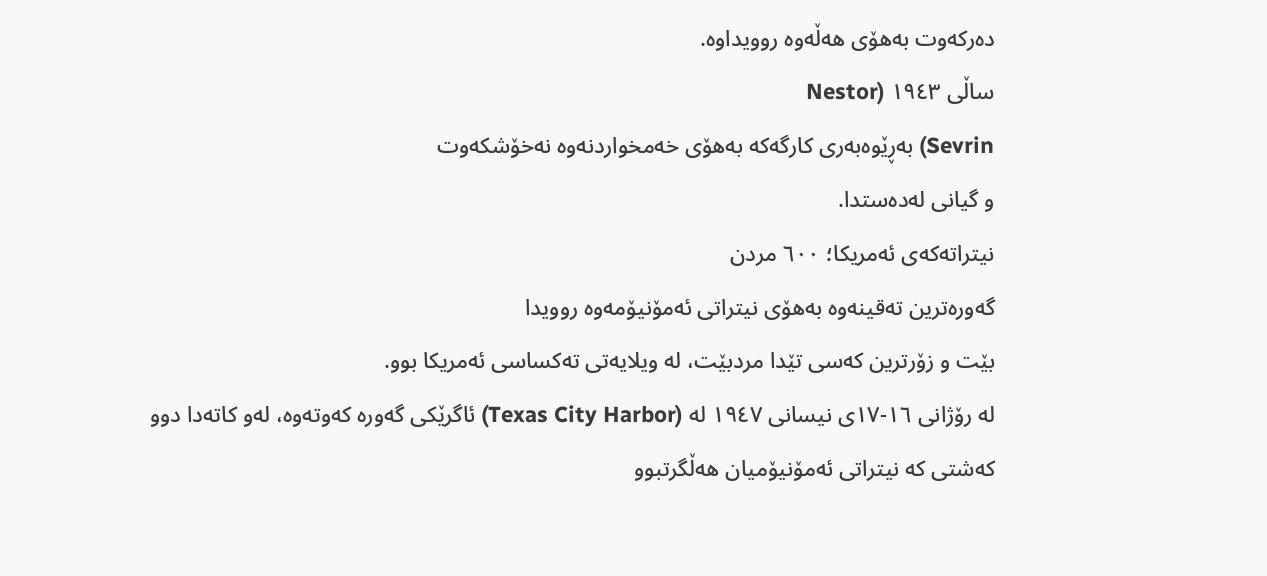دەرکەوت بەهۆی هەڵەوە روویداوە.
ساڵی ١٩٤٣ (Nestor
Sevrin) بەڕێوەبەری کارگەکە بەهۆی خەمخواردنەوە نەخۆشکەوت
و گیانی لەدەستدا.
نیتراتەکەی ئەمریکا؛ ٦٠٠ مردن
گەورەترین تەقینەوە بەهۆی نیتراتی ئەمۆنیۆمەوە روویدا
بێت و زۆرترین کەسی تێدا مردبێت، لە ویلایەتی تەکساسی ئەمریکا بوو.
لە رۆژانی ١٦-١٧ی نیسانی ١٩٤٧ لە (Texas City Harbor) ئاگرێکی گەورە کەوتەوە، لەو کاتەدا دوو
کەشتی کە نیتراتی ئەمۆنیۆمیان هەڵگرتبوو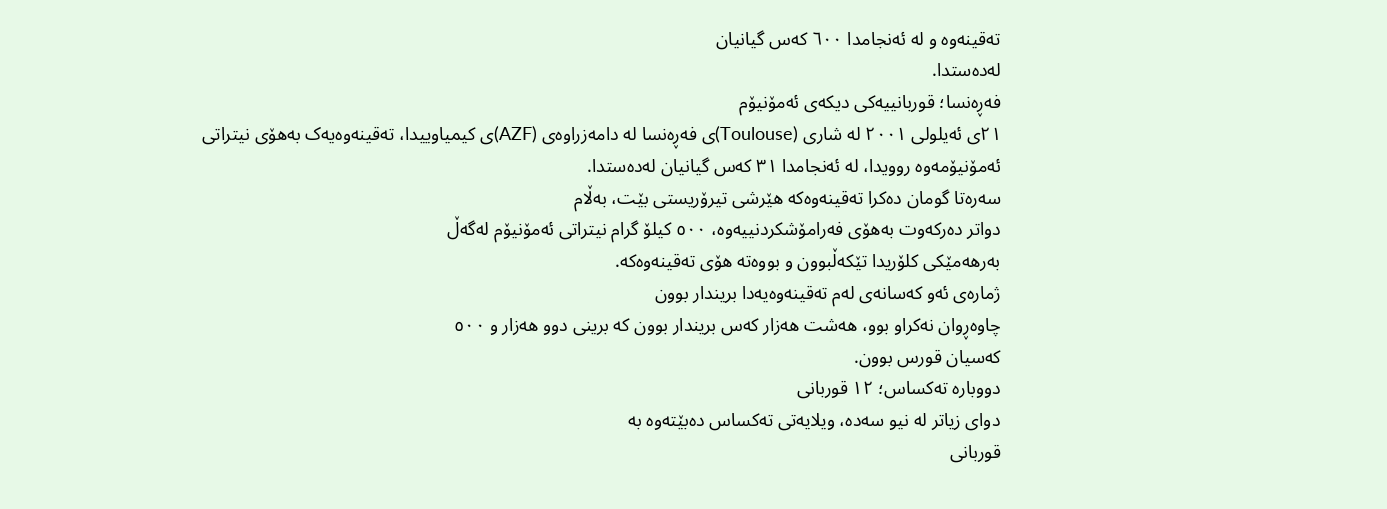تەقینەوە و لە ئەنجامدا ٦٠٠ کەس گیانیان
لەدەستدا.
فەڕەنسا؛ قوربانییەکی دیکەی ئەمۆنیۆم
٢١ی ئەیلولی ٢٠٠١ لە شاری (Toulouse)ی فەڕەنسا لە دامەزراوەی (AZF)ی کیمیاوییدا، تەقینەوەیەک بەهۆی نیتراتی
ئەمۆنیۆمەوە روویدا، لە ئەنجامدا ٣١ کەس گیانیان لەدەستدا.
سەرەتا گومان دەکرا تەقینەوەکە هێرشی تیرۆریستی بێت، بەڵام
دواتر دەرکەوت بەهۆی فەرامۆشکردنییەوە، ٥٠٠ کیلۆ گرام نیتراتی ئەمۆنیۆم لەگەڵ
بەرهەمێکی کلۆریدا تێکەڵبوون و بووەتە هۆی تەقینەوەکە.
ژمارەی ئەو کەسانەی لەم تەقینەوەیەدا بریندار بوون
چاوەڕوان نەکراو بوو، هەشت هەزار کەس بریندار بوون کە برینی دوو هەزار و ٥٠٠
کەسیان قورس بوون.
دووبارە تەکساس؛ ١٢ قوربانی
دوای زیاتر لە نیو سەدە، ویلایەتی تەکساس دەبێتەوە بە
قوربانی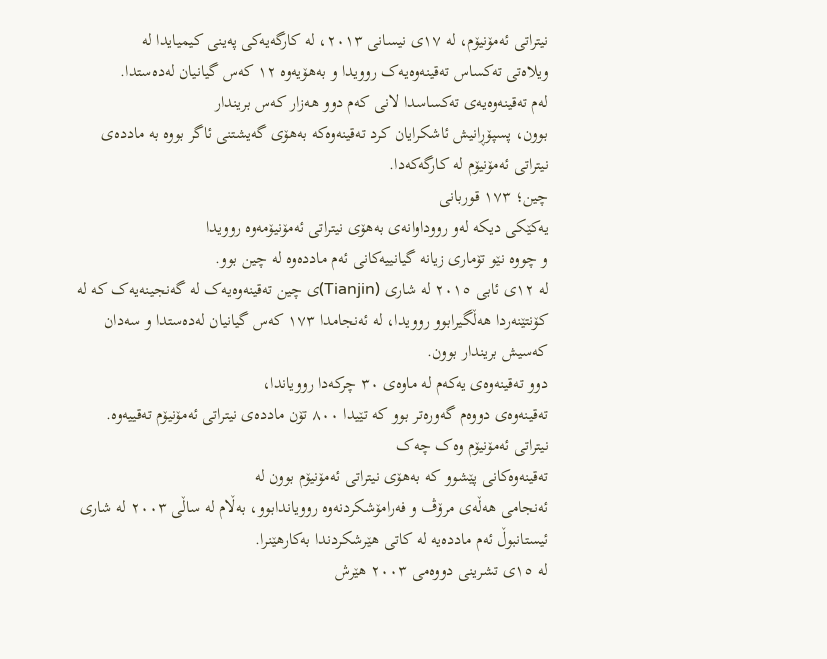نیتراتی ئەمۆنیۆم، لە ١٧ی نیسانی ٢٠١٣، لە کارگەیەکی پەینی کیمیایدا لە
ویلاەتی تەکساس تەقینەوەیەک روویدا و بەهۆیەوە ١٢ کەس گیانیان لەدەستدا.
لەم تەقینەوەیەی تەکساسدا لانی کەم دوو هەزار کەس بریندار
بوون، پسپۆڕانیش ئاشکرایان کرد تەقینەوەکە بەهۆی گەیشتنی ئاگر بووە بە ماددەی
نیتراتی ئەمۆنیۆم لە کارگەکەدا.
چین؛ ١٧٣ قوربانی
یەکێکی دیکە لەو رووداوانەی بەهۆی نیتراتی ئەمۆنیۆمەوە روویدا
و چووە نێو تۆماری زیانە گیانییەکانی ئەم ماددەوە لە چین بوو.
لە ١٢ی ئابی ٢٠١٥ لە شاری (Tianjin)ی چین تەقینەوەیەک لە گەنجینەیەک کە لە
کۆنتێنەردا هەڵگیرابوو روویدا، لە ئەنجامدا ١٧٣ کەس گیانیان لەدەستدا و سەدان
کەسیش بریندار بوون.
دوو تەقینەوەی یەکەم لە ماوەی ٣٠ چرکەدا روویاندا،
تەقینەوەی دووەم گەورەتر بوو کە تێیدا ٨٠٠ تۆن ماددەی نیتراتی ئەمۆنیۆم تەقییەوە.
نیتراتی ئەمۆنیۆم وەک چەک
تەقینەوەکانی پێشوو کە بەهۆی نیتراتی ئەمۆنیۆم بوون لە
ئەنجامی هەڵەی مرۆڤ و فەرامۆشکردنەوە روویاندابوو، بەڵام لە ساڵی ٢٠٠٣ لە شاری
ئیستانبوڵ ئەم ماددەیە لە کاتی هێرشکردندا بەکارهێنرا.
لە ١٥ی تشرینی دووەمی ٢٠٠٣ هێرش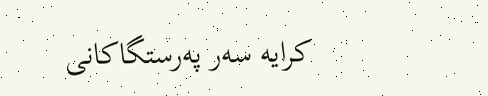کرایە سەر پەرستگاکانی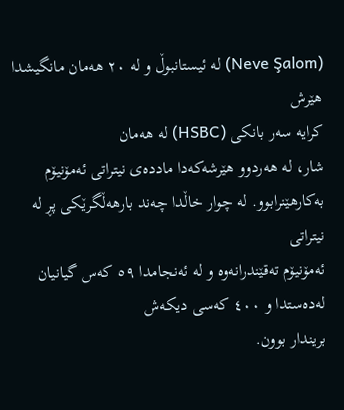(Neve Şalom) لە ئیستانبوڵ و لە ٢٠ هەمان مانگیشدا هێرش
کرایە سەر بانکی (HSBC) لە هەمان
شار، لە هەردوو هێرشەکەدا ماددەی نیتراتی ئەمۆنیۆم بەکارهێنرابوو. لە چوار خاڵدا چەند بارهەڵگرێکی پڕ لە نیتراتی
ئەمۆنیۆم تەقێندرانەوە و لە ئەنجامدا ٥٩ کەس گیانیان لەدەستدا و ٤٠٠ کەسی دیکەش
بریندار بوون.